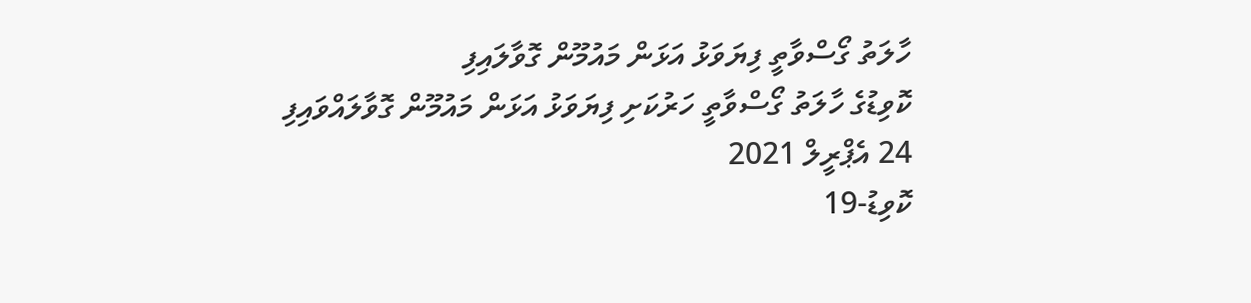ހާލަތު ގޯސްވާތީ ފިޔަވަޅު އަޅަން މައުމޫން ގޮވާލައިފި
ކޮވިޑުގެ ހާލަތު ގޯސްވާތީ ހަރުކަށި ފިޔަވަޅު އަޅަން މައުމޫން ގޮވާލައްވައިފި
24 އެޕްރީލް 2021
ކޮވިޑު-19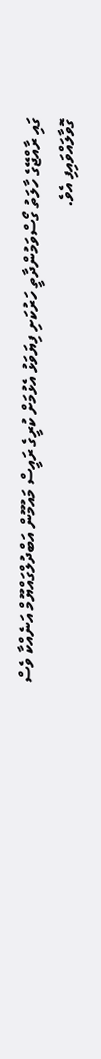ގައި ރާއްޖޭގެ ހާލަތު ގޯސްވަމުންދާތީ ހަރުކަށި ފިޔަވަޅު އެޅުމަށް ކުރީގެ ރައީސް މައުމޫން އަބްދުލްގައްޔޫމް އަނެއްކާ ވެސް ގޮވާލައްވައިފި އެވެ.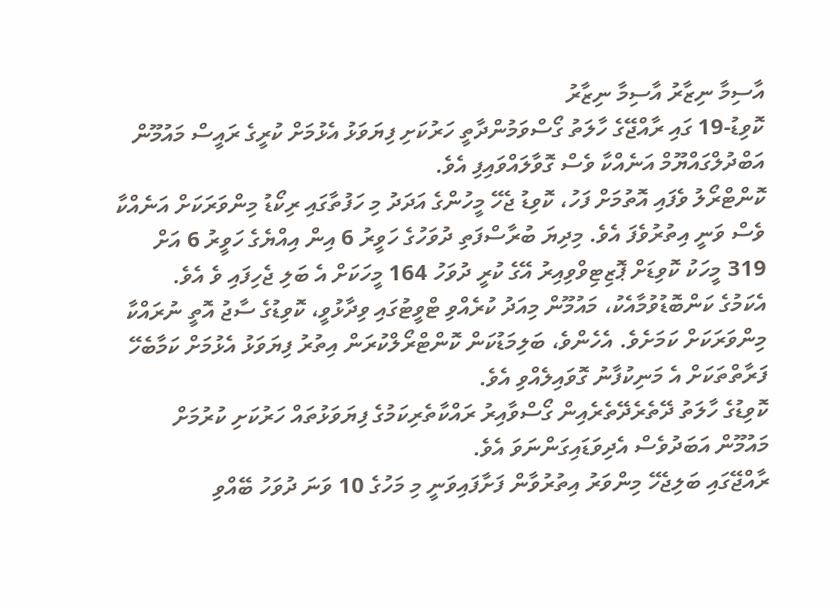އާސިމާ ނިޒާރު އާސިމާ ނިޒާރު
ކޮވިޑު-19 ގައި ރާއްޖޭގެ ހާލަތު ގޯސްވަމުންދާތީ ހަރުކަށި ފިޔަވަޅު އެޅުމަށް ކުރީގެ ރައީސް މައުމޫން އަބްދުލްގައްޔޫމް އަނެއްކާ ވެސް ގޮވާލައްވައިފި އެވެ.
ކޮންޓްރޯލު ވެފައި އޮތުމަށް ފަހު، ކޮވިޑު ޖެހޭ މީހުންގެ އަދަދު މި ހަފުތާގައި ރިކޯޑު މިންވަރަކަށް އަނެއްކާ ވެސް ވަނީ އިތުރުވެފަ އެވެ. މިދިޔަ ބުރާސްފަތި ދުވަހުގެ ހަވީރު 6 އިން އިއްޔެގެ ހަވީރު 6 އަށް 319 މީހަކު ކޮވިޑަށް ޕޮޒިޓިވްވިއިރު އޭގެ ކުރީ ދުވަހު 164 މީހަކަށް އެ ބަލި ޖެހިފައި ވެ އެވެ.
އެކަމުގެ ކަންބޮޑުވުމާއެކު، މައުމޫން މިއަދު ކުރެއްވި ޓްވީޓުގައި ވިދާޅުވީ، ކޮވިޑުގެ ސާޖު އޮތީ ނުރައްކާ މިންވަރަކަށް ކަމަށެވެ. އެހެންވެ، ބަލިމަޑުކަން ކޮންޓްރޯލްކުރަން އިތުރު ފިޔަވަޅު އެޅުމަށް ކަމާބެހޭ ފަރާތްތަކަށް އެ މަނިކުފާނު ގޮވައިލެއްވި އެވެ.
ކޮވިޑުގެ ހާލަތު ދޭތެރެދޭތެރެއިން ގޯސްވާއިރު ރައްކާތެރިކަމުގެ ފިޔަވަޅުތައް ހަރުކަށި ކުރުމަށް މައުމޫން އަބަދުވެސް އެދިވަޑައިގަންނަވަ އެވެ.
ރާއްޖޭގައި ބަލިޖެހޭ މިންވަރު އިތުރުވާން ފަށާފައިވަނީ މި މަހުގެ 10 ވަނަ ދުވަހު ބޭއްވި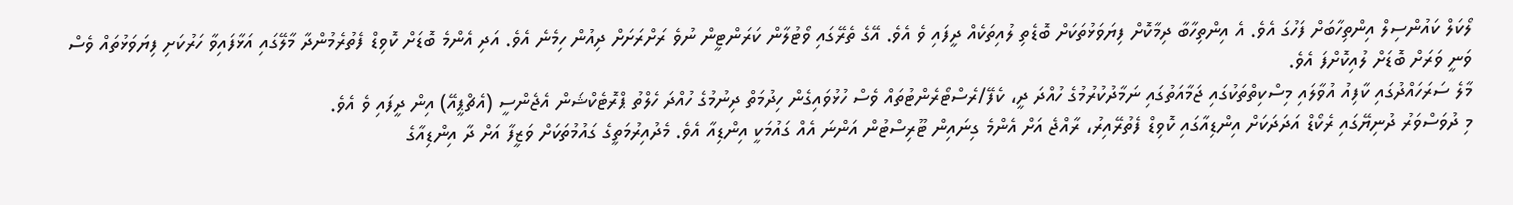ލޯކަލް ކައުންސިލް އިންތިހާބަށް ފަހުގަ އެވެ. އެ އިންތިހާބާ ދިމާކޮށް ފިޔަވަޅުތަކަށް ބޮޑެތި ލުއިތަކެއް ދީފައި ވެ އެވެ. އޭގެ ތެރޭގައި ވޯޓުލާން ކަރަންޓީން ނުވެ ރަށްރަށަށް ދިއުން ހިމެނެ އެވެ. އަދި އެންމެ ބޮޑަށް ކޮވިޑް ފެތުރެމުންދާ މާލޭގައި އަޅާފައިވާ ހަރުކަށި ފިޔަވަޅުތައް ވެސް ވަނީ ވަރަށް ބޮޑަށް ލުއިކޮށްފަ އެވެ.
މާލެ ސަރަހައްދުގައި ކާފިއު އުވާލައި މިސްކިތްތަކުގައި ޖަމާއަތުގައި ނަމާދުކުރުމުގެ ހުއްދަ ދީ، ކެފޭ/ރެސްޓޯރެންޓުތައް ވެސް ހުޅުވައިގެން ހިދުމަތް ދިނުމުގެ ހުއްދަ ހެލްތު ޕްރޮޓެކްޝަން އެޖެންސީ (އެޗްޕީއޭ) އިން ދީފައި ވެ އެވެ.
މި ދުވަސްވަރު ދުނިޔޭގައި ރެކޯޑް އަދަދަކަށް އިންޑިއާގައި ކޮވިޑް ފެތުރޭއިރު، ރާއްޖެ އަށް އެންމެ ގިނައިން ޓޫރިސްޓުން އަންނަ އެއް ގައުމަކީ އިންޑިއާ އެވެ. މެދުއިރުމަތީގެ ގައުމުތަކަށް ވަޒީފާ އަށް ދާ އިންޑިއާގެ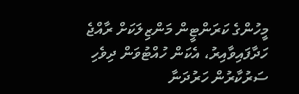މީހުންގެ ކަރަންޓީން މަންޒިލަކަށް ރާއްޖެ ހަދާފައިވާއިރު، އެކަން ހުއްޓުވަން ދިވެހި ސަރުކާރުން ހަރުދަނާ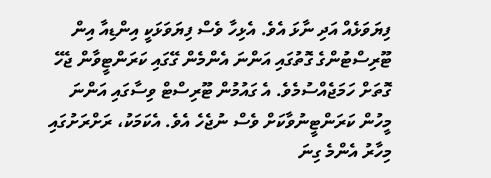ފިޔަވަޅެއް އަދި ނާޅަ އެވެ. އެޅިހާ ވެސް ފިޔަވަޅަކީ އިންޑިއާ އިން ޓޫރިސްޓުންގެ ގޮތުގައި އަންނަ އެންމެން ގޭގައި ކަރަންޓީވާން ޖެހޭ ގޮތަށް ހަމަޖެއްސުމެވެ. އެ ގައުމުން ޓޫރިސްޓް ވިސާގައި އަންނަ މީހުން ކަރަންޓީނުވާކަށް ވެސް ނުޖެހެ އެވެ. އެކަމަކު، ރަށްރަށުގައި މިހާރު އެންމެ ގިނަ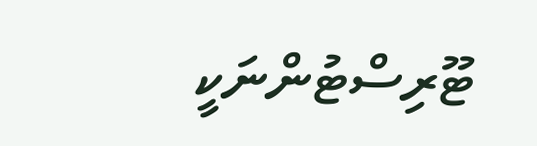ޓޫރިސްޓުންނަކީ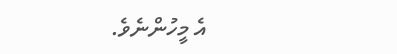އެ މީހުންނެވެ.